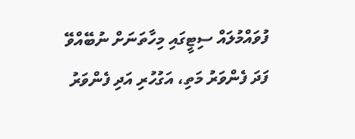ފުވައްމުލައް ސިޓީގައި މިހާތަނަށް ނުބޭއްވޭ ފަދަ ފެންވަރު މަތި، އަގުހުރި އަދި ފެންވަރު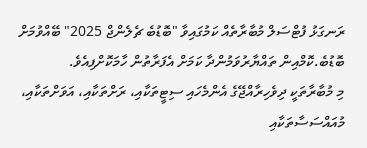ރަނގަޅު ފުޓްސަލް މުބާރާތެއް ކަމުގައިވާ "ބޮޑުބެ ޗެލެންޖް 2025" ބޭއްވުމަށް ބޮޑުބެ.ކޮމްއިން ތައްޔާރުވަމުންދާ ކަމަށް އެފަރާތުން ހާމަކޮށްފިއެވެ.
މި މުބާރާތަކީ ދިވެހިރާއްޖޭގެ އެންމެހައި ސިޓީތަކާއި، ރަށްތަކާއި، އަވަށްތަކާއި، މުއައްސަސާތަކާއި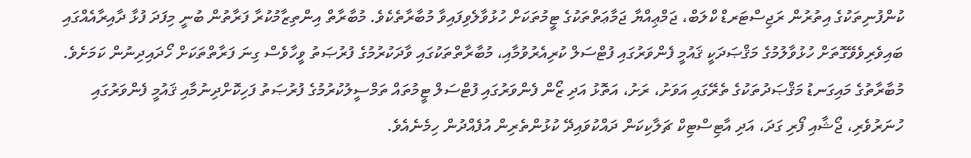ކުންފުނިތަކުގެ އިތުރުން ރަޖިސްޓަރޑް ކްލަބް، ޖަމްޢިއްޔާ ޖަމާޢަތްތަކުގެ ޓީމުތަކަށް ހުޅުވާލެވިފައިވާ މުބާރާތެކެވެ. މުބާރާތް އިންތިޒާމުކުރާ ފަރާތުން ބުނީ މިފަދަ ފުޅާ ދާއިރާއެއްގައި ބައިވެރިވެވޭގޮތަށް ހުޅުވާލުމުގެ މަޤްޞަދަކީ ޤައުމީ ފެންވަރުގައި ފުޓްސަލް ކުރިއެރުވުމާއި، މުބާރާތްތަކުގައި ވާދަކުރުމުގެ ފުރުޞަތު ވީހާވެސް ގިނަ ފަރާތްތަކަށް ހޯދައިދިނުން ކަމަށެވެ.
މުބާރާތުގެ މައިގަނޑު މަޤްޞަދުތަކުގެ ތެރޭގައި އަވަށު، ރަށު، އަތޮޅު އަދި ޒޯން ފެންވަރުގައި ފުޓްސަލް ޓީމުތައް ތަމްސީލުކުރުމުގެ ފުރުޞަތު ފަހިކޮށްދިނުމާއި ޤައުމީ ފެންވަރުގައި ހުނަރުވެރި، ޖޯޝާއި ފޯރި ގަދަ، އަދި އާޓިސްޓިކް ޗަލާކިކަން ދައްކުވައިދޭ ކުޅުންތެރިން އުފެއްދުން ހިމެނެއެވެ.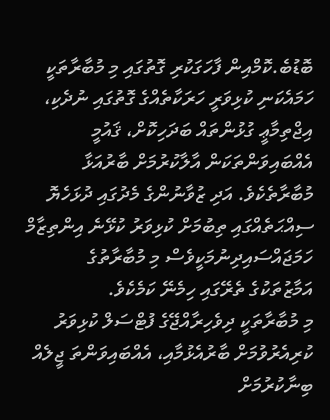ބޮޑުބެ.ކޮމްއިން ފާހަގަކުރި ގޮތުގައި މި މުބާރާތަކީ ހަމައެކަނި ކުޅިވަރީ ހަރަކާތެއްގެ ގޮތުގައި ނުދެކި، އިޖްތިމާޢީ ގުޅުންތައް ބަދަހިކޮށް، ޤައުމީ އެއްބައިވަންތަކަން އާލާކުރުމަށް ބާރުއަޅާ މުބާރާތެކެވެ. އަދި ޒުވާނުންގެ މެދުގައި ދުޅަހެޔޮ ސިއްޙަތެއްގައި ތިބުމަށް ކުޅިވަރު ކުޅޭނެ އިންތިޒާމް ހަމަޖައްސައިދިނުމަކީވެސް މި މުބާރާތުގެ އަމާޒުތަކުގެ ތެރޭގައި ހިމެނޭ ކަމެކެވެ.
މި މުބާރާތަކީ ދިވެހިރާއްޖޭގެ ފުޓްސަލް ކުޅިވަރު ކުރިއެރުވުމަށް ބާރުއެޅުމާއި، އެއްބައިވަންތަ ޖީލެއް ބިނާކުރުމަށް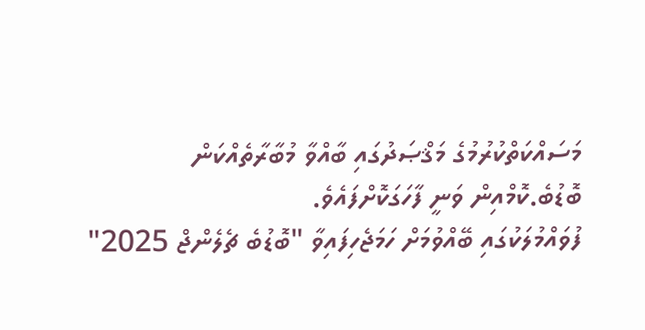މަސައްކަތްކުރުމުގެ މަޤްޞަދުގައި ބާއްވާ މުބާރާތެއްކަން ބޮޑުބެ.ކޮމްއިން ވަނީ ފާހަގަކޮށްފައެވެ.
ފުވައްމުލަކުގައި ބޭއްވުމަށް ހަމަޖެހިފައިވާ "ބޮޑުބެ ޗެލެންޖް 2025"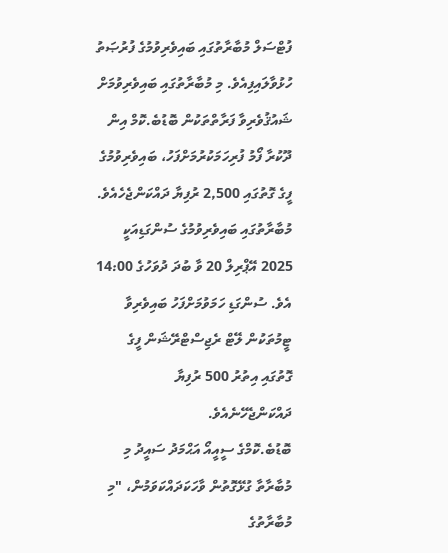ފުޓްސަލް މުބާރާތުގައި ބައިވެރިވުމުގެ ފުރުޞަތު ހުޅުވާލައިފިއެވެ. މި މުބާރާތުގައި ބައިވެރިވުމަށް ޝައުޤުވެރިވާ ފަރާތްތަކުން ބޮޑުބެ.ކޮމް އިން ދޫކުރާ ފޯމު ފުރިހަމަކުރުމަށްފަހު، ބައިވެރިވުމުގެ ފީގެ ގޮތުގައި 2,500 ރުފިޔާ ދައްކަންޖެހެއެވެ.
މުބާރާތުގައި ބައިވެރިވުމުގެ ސުންގަޑިއަކީ 2025 އޭޕްރިލް 20 ވާ ބުދަ ދުވަހުގެ 14:00 އެވެ. ސުންގަޑި ހަމަވުމަށްފަހު ބައިވެރިވާ ޓީމުތަކުން ލޭޓް ރެޖިސްޓްރޭޝަން ފީގެ ގޮތުގައި އިތުރު 500 ރުފިޔާ ދައްކަންޖެހޭނެއެވެ.
ބޮޑުބެ.ކޮމްގެ ސީއީއޯ އަޙްމަދު ސައީދު މި މުބާރާތާ ގުޅޭގޮތުން ވާހަކަދައްކަވަމުން، "މި މުބާރާތުގެ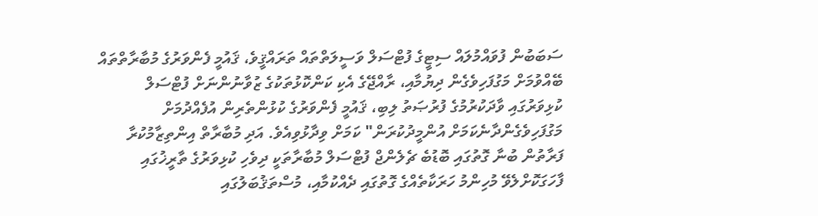ސަބަބުން ފުވައްމުލައް ސިޓީގެ ފުޓްސަލް ވަސީލަތްތައް ތަރައްޤީވެ، ޤައުމީ ފެންވަރުގެ މުބާރާތްތައް ބޭއްވުމަށް މަގުފަހިވެގެން ދިޔުމާއި، ރާއްޖޭގެ އެކި ކަންކޮޅުތަކުގެ ޒުވާނުންނަށް ފުޓްސަލް ކުޅިވަރުގައި ވާދަކުރުމުގެ ފުރުޞަތު ލިބި، ޤައުމީ ފެންވަރުގެ ކުޅުންތެރިން އުފެއްދުމަށް މަގުފަހިވެގެންދާނެކަމަށް އުންމީދުކުރަން" ކަމަށް ވިދާޅުވިއެވެ. އަދި މުބާރާތް އިންތިޒާމުކުރާ ފަރާތުން ބުނާ ގޮތުގައި ބޮޑުބެ ޗެލެންޖް ފުޓްސަލް މުބާރާތަކީ ދިވެހި ކުޅިވަރުގެ ތާރީޚުގައި ފާހަގަކޮށްލެވޭ މުހިންމު ހަރަކާތެއްގެ ގޮތުގައި ދެއްކުމާއި، މުސްތަޤުބަލުގައި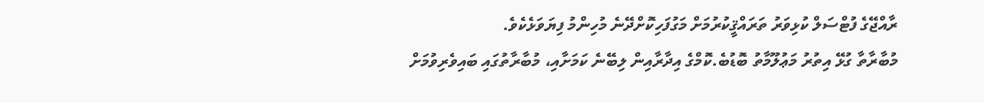ރާއްޖޭގެ ފުޓްސަލް ކުޅިވަރު ތަރައްޤީކުރުމަށް މަގުފަހިކޮށްދޭނެ މުހިންމު ފިޔަވަޅެކެވެ.
މުބާރާތާ ގުޅޭ އިތުރު މަޢުލޫމާތު ބޮޑުބެ.ކޮމްގެ އިދާރާއިން ލިބޭނެ ކަމަށާއި، މުބާރާތުގައި ބައިވެރިވުމަށް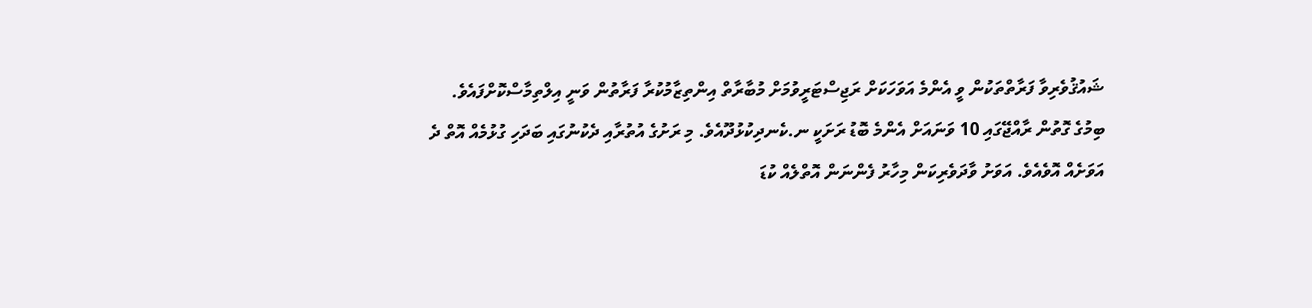ޝައުޤުވެރިވާ ފަރާތްތަކުން ވީ އެންމެ އަވަހަކަށް ރަޖިސްޓަރީވުމަށް މުބާރާތް އިންތިޒާމުކުރާ ފަރާތުން ވަނީ އިލްތިމާސްކޮށްފައެވެ.
ބިމުގެ ގޮތުން ރާއްޖޭގައި 10 ވަނައަށް އެންމެ ބޮޑު ރަށަކީ ނ.ކެނދިކުޅުދޫއެވެ. މި ރަށުގެ އުތުރާއި ދެކުނުގައި ބަދަހި ގުޅުމެއް އޮތް ދެ އަވަށެއް އޮވެއެވެ. އަވަށު ވާދަވެރިކަން މިހާރު ފެންނަން އޮތްލެއް ކުޑަ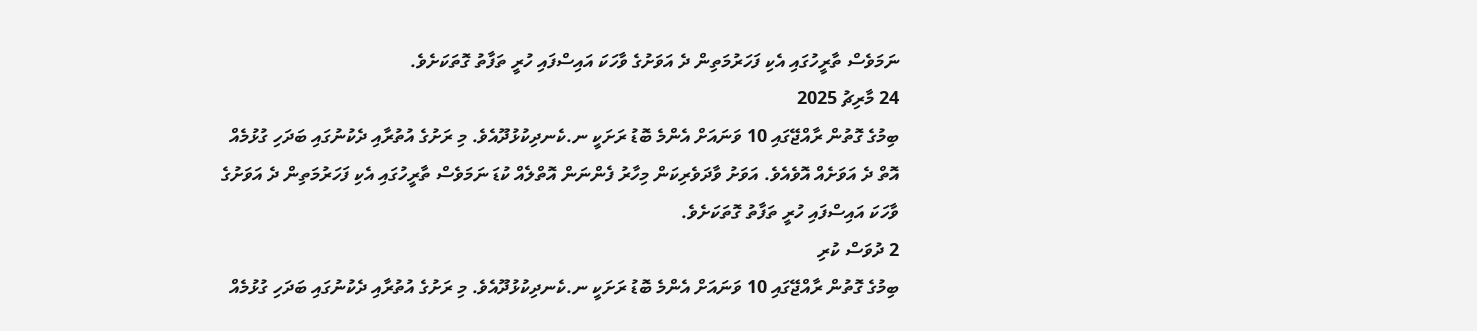ނަމަވެސް ތާރީހުގައި އެކި ފަހަރުމަތިން ދެ އަވަށުގެ ވާހަކަ އައިސްފައި ހުރީ ތަފާތު ގޮތަކަށެވެ.
24 މާރިޗު 2025
ބިމުގެ ގޮތުން ރާއްޖޭގައި 10 ވަނައަށް އެންމެ ބޮޑު ރަށަކީ ނ.ކެނދިކުޅުދޫއެވެ. މި ރަށުގެ އުތުރާއި ދެކުނުގައި ބަދަހި ގުޅުމެއް އޮތް ދެ އަވަށެއް އޮވެއެވެ. އަވަށު ވާދަވެރިކަން މިހާރު ފެންނަން އޮތްލެއް ކުޑަ ނަމަވެސް ތާރީހުގައި އެކި ފަހަރުމަތިން ދެ އަވަށުގެ ވާހަކަ އައިސްފައި ހުރީ ތަފާތު ގޮތަކަށެވެ.
2 ދުވަސް ކުރި
ބިމުގެ ގޮތުން ރާއްޖޭގައި 10 ވަނައަށް އެންމެ ބޮޑު ރަށަކީ ނ.ކެނދިކުޅުދޫއެވެ. މި ރަށުގެ އުތުރާއި ދެކުނުގައި ބަދަހި ގުޅުމެއް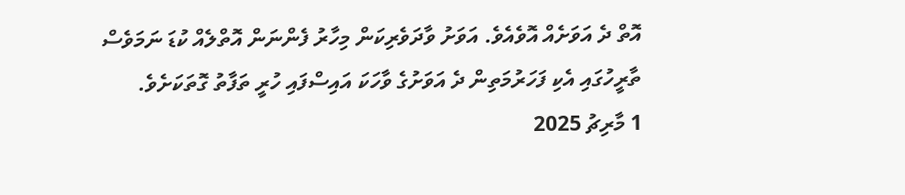އޮތް ދެ އަވަށެއް އޮވެއެވެ. އަވަށު ވާދަވެރިކަން މިހާރު ފެންނަން އޮތްލެއް ކުޑަ ނަމަވެސް ތާރީހުގައި އެކި ފަހަރުމަތިން ދެ އަވަށުގެ ވާހަކަ އައިސްފައި ހުރީ ތަފާތު ގޮތަކަށެވެ.
1 މާރިޗު 2025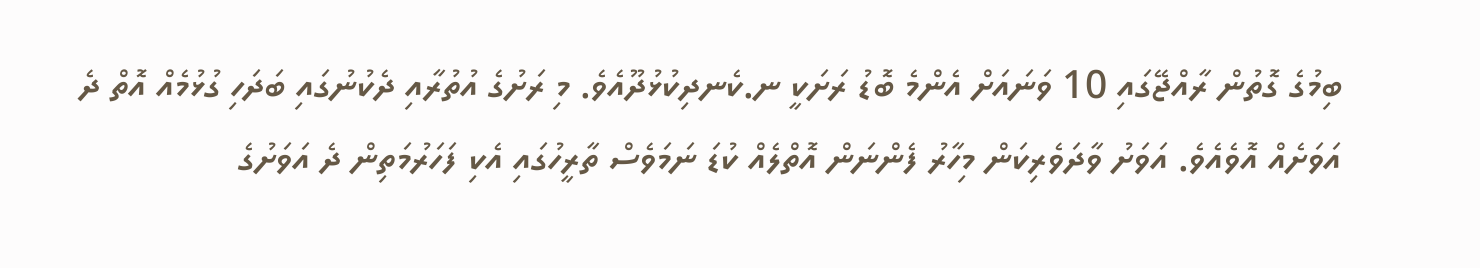ބިމުގެ ގޮތުން ރާއްޖޭގައި 10 ވަނައަށް އެންމެ ބޮޑު ރަށަކީ ނ.ކެނދިކުޅުދޫއެވެ. މި ރަށުގެ އުތުރާއި ދެކުނުގައި ބަދަހި ގުޅުމެއް އޮތް ދެ އަވަށެއް އޮވެއެވެ. އަވަށު ވާދަވެރިކަން މިހާރު ފެންނަން އޮތްލެއް ކުޑަ ނަމަވެސް ތާރީހުގައި އެކި ފަހަރުމަތިން ދެ އަވަށުގެ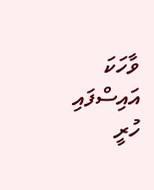ވާހަކަ އައިސްފައި ހުރީ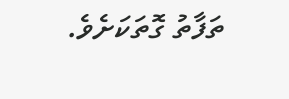ތަފާތު ގޮތަކަށެވެ.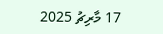17 މާރިޗު 2025